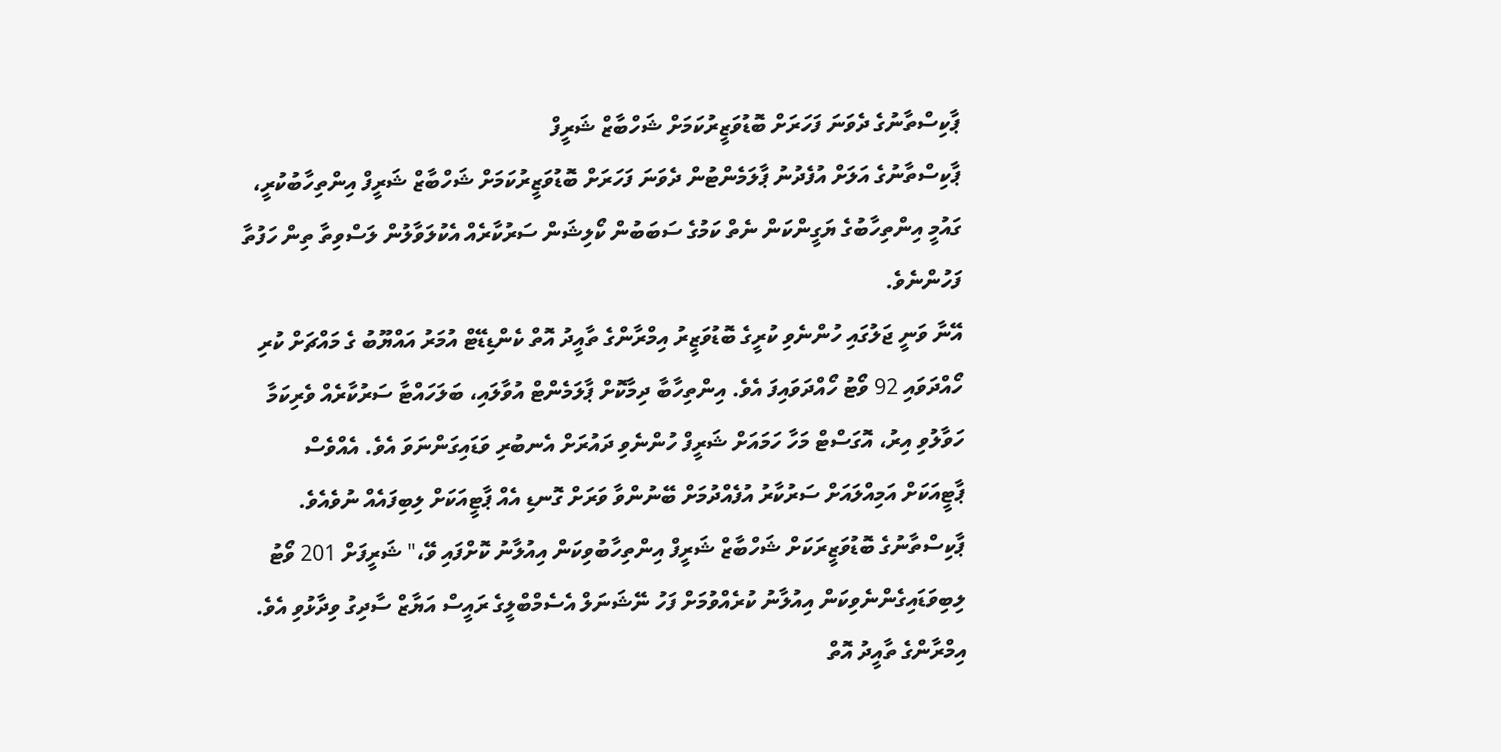ޕާކިސްތާނުގެ ދެވަނަ ފަހަރަށް ބޮޑުވަޒީރުކަމަށް ޝަހްބާޒް ޝަރީފް
ޕާކިސްތާނުގެ އަލަށް އުފެދުނު ޕާލަމެންޓުން ދެވަނަ ފަހަރަށް ބޮޑުވަޒީރުކަމަށް ޝަހްބާޒް ޝަރީފް އިންތިހާބުކުރީ، ގައުމީ އިންތިހާބުގެ ޔަގީންކަން ނެތް ކަމުގެ ސަބަބުން ކޯލިޝަން ސަރުކާރެއް އެކުލަވާލުން ލަސްވިތާ ތިން ހަފުތާ ފަހުންނެވެ.
އޭނާ ވަނީ ޖަލުގައި ހުންނެވި ކުރީގެ ބޮޑުވަޒީރު އިމްރާންގެ ތާއީދު އޮތް ކެންޑިޑޭޓް އުމަރު އައްޔޫބު ގެ މައްޗަށް ކުރި ހޯއްދަވައި 92 ވޯޓު ހޯއްދަވައިފަ އެވެ. އިންތިހާބާ ދިމާކޮށް ޕާލަމެންޓް އުވާލައި، ބަލަހައްޓާ ސަރުކާރެއް ވެރިކަމާ ހަވާލުވި އިރު، އޮގަސްޓް މަހާ ހަމައަށް ޝަރީފް ހުންނެވި ދައުރަށް އެނބުރި ވަޑައިގަންނަވަ އެވެ. އެއްވެސް ޕާޓީއަކަށް އަމިއްލައަށް ސަރުކާރު އުފެއްދުމަށް ބޭނުންވާ ވަރަށް ގޮނޑި އެއް ޕާޓީއަކަށް ލިބިފައެއް ނުވެއެވެ.
ޕާކިސްތާނުގެ ބޮޑުވަޒީރަކަށް ޝަހްބާޒް ޝަރީފް އިންތިހާބުވިކަން އިއުލާނު ކޮށްފައި ވޭ،" ޝަރީފަށް 201 ވޯޓު ލިބިވަޑައިގެންނެވިކަން އިއުލާނު ކުރެއްވުމަށް ފަހު ނޭޝަނަލް އެސެމްބްލީގެ ރައީސް އަޔާޒް ސާދިގު ވިދާޅުވި އެވެ.
އިމްރާންގެ ތާއީދު އޮތް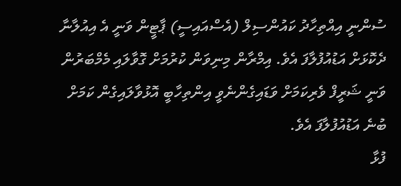ސުންނީ އިއްތިހާދު ކައުންސިލް (އެސްއައިސީ) ޕާޓީން ވަނީ އެ އިއުލާނާ ދެކޮޅަށް އަޑުއުފުލާފަ އެވެ. އިމްރާން މިނިވަން ކުރުމަށް ގޮވާލައި މެމްބަރުން ވަނީ ޝަރީފް ވެރިކަމަށް ވަޑައިގެންނެވީ އިންތިހާބީ އޮޅުވާލައިގެން ކަމަށް ބުނެ އަޑުއުފުލާފަ އެވެ.
ފުޅާ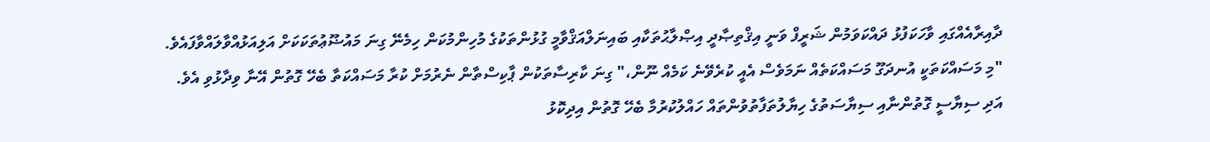ދާއިރާއެއްގައި ވާހަކަފުޅު ދައްކަވަމުން ޝަރީފް ވަނީ އިޤްތިޞާދީ އިޞްލާޙުތަކާއި ބައިނަލްއަޤްވާމީ ގުޅުންތަކުގެ މުހިންމުކަން ހިމެނޭ ގިނަ މައުޟޫޢުތަކަކަށް އަލިއަޅުއްވާލައްވާފައެވެ.
"މި މަސައްކަތަކީ އުނދަގޫ މަސައްކަތެއް ނަމަވެސް އެއީ ކުރެވޭނެ ކަމެއް ނޫން،" ގިނަ ކާރިސާތަކުން ޕާކިސްތާން ނެރުމަށް ކުރާ މަސައްކަތާ ބެހޭ ގޮތުން އޭނާ ވިދާޅުވި އެވެ.
އަދި ސިޔާސީ ގޮތުންނާއި ސިޔާސަތުގެ ހިޔާލުތަފާތުވުންތައް ހައްލުކުރުމާ ބެހޭ ގޮތުން އިދިކޮޅު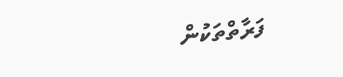ފަރާތްތަކުން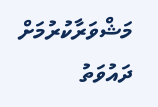މަޝްވަރާކުރުމަށް ދައުވަތު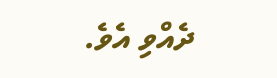ދެއްވި އެވެ.